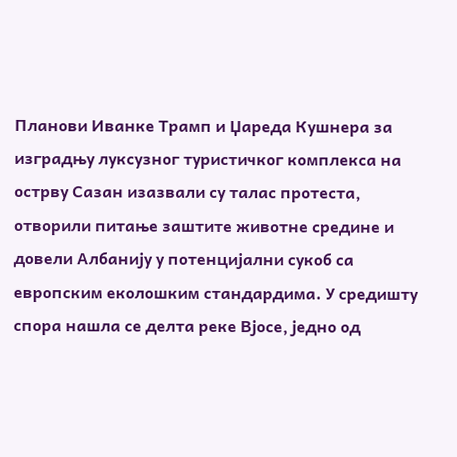Планови Иванке Трамп и Џареда Кушнера за изградњу луксузног туристичког комплекса на острву Сазан изазвали су талас протеста, отворили питање заштите животне средине и довели Албанију у потенцијални сукоб са европским еколошким стандардима. У средишту спора нашла се делта реке Вјосе, једно од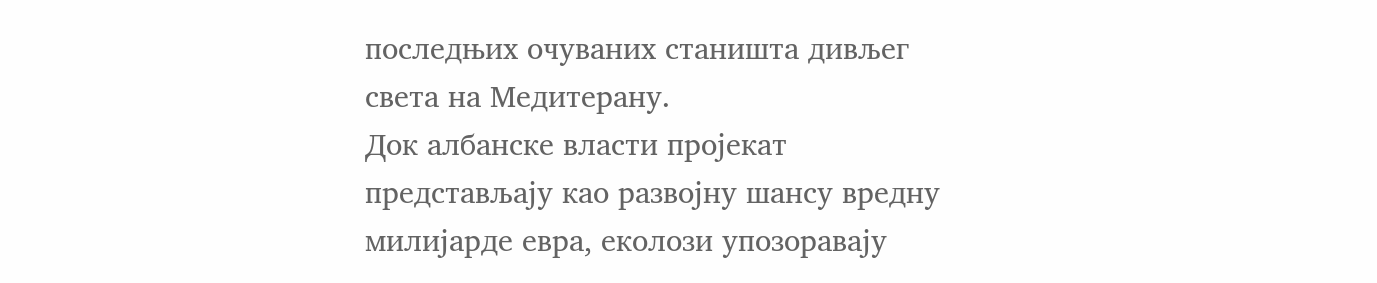последњих очуваних станишта дивљег света на Медитерану.
Док албанске власти пројекат представљају као развојну шансу вредну милијарде евра, еколози упозоравају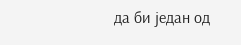да би један од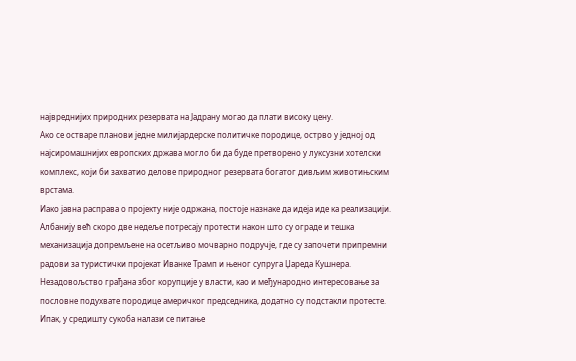највреднијих природних резервата на Јадрану могао да плати високу цену.
Ако се остваре планови једне милијардерске политичке породице, острво у једној од најсиромашнијих европских држава могло би да буде претворено у луксузни хотелски комплекс, који би захватио делове природног резервата богатог дивљим животињским врстама.
Иако јавна расправа о пројекту није одржана, постоје назнаке да идеја иде ка реализацији.
Албанију већ скоро две недеље потресају протести након што су ограде и тешка механизација допремљене на осетљиво мочварно подручје, где су започети припремни радови за туристички пројекат Иванке Трамп и њеног супруга Џареда Кушнера.
Незадовољство грађана због корупције у власти, као и међународно интересовање за пословне подухвате породице америчког председника, додатно су подстакли протесте. Ипак, у средишту сукоба налази се питање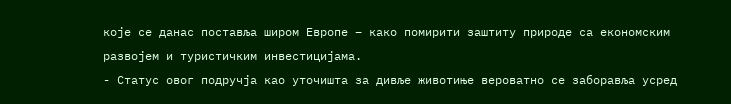које се данас поставља широм Европе – како помирити заштиту природе са економским развојем и туристичким инвестицијама.
- Статус овог подручја као уточишта за дивље животиње вероватно се заборавља усред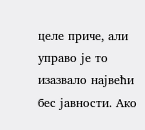целе приче, али управо је то изазвало највећи бес јавности. Ако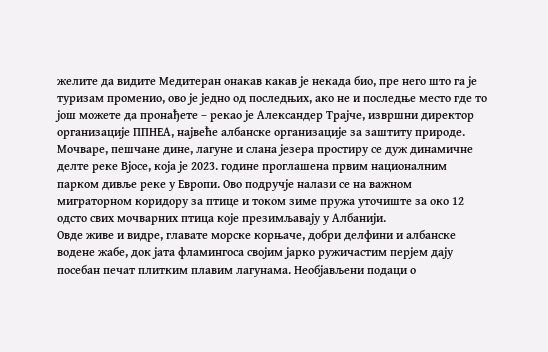желите да видите Медитеран онакав какав је некада био, пре него што га је туризам променио, ово је једно од последњих, ако не и последње место где то још можете да пронађете – рекао је Александер Трајче, извршни директор организације ППНЕА, највеће албанске организације за заштиту природе.
Мочваре, пешчане дине, лагуне и слана језера простиру се дуж динамичне делте реке Вјосе, која је 2023. године проглашена првим националним парком дивље реке у Европи. Ово подручје налази се на важном миграторном коридору за птице и током зиме пружа уточиште за око 12 одсто свих мочварних птица које презимљавају у Албанији.
Овде живе и видре, главате морске корњаче, добри делфини и албанске водене жабе, док јата фламингоса својим јарко ружичастим перјем дају посебан печат плитким плавим лагунама. Необјављени подаци о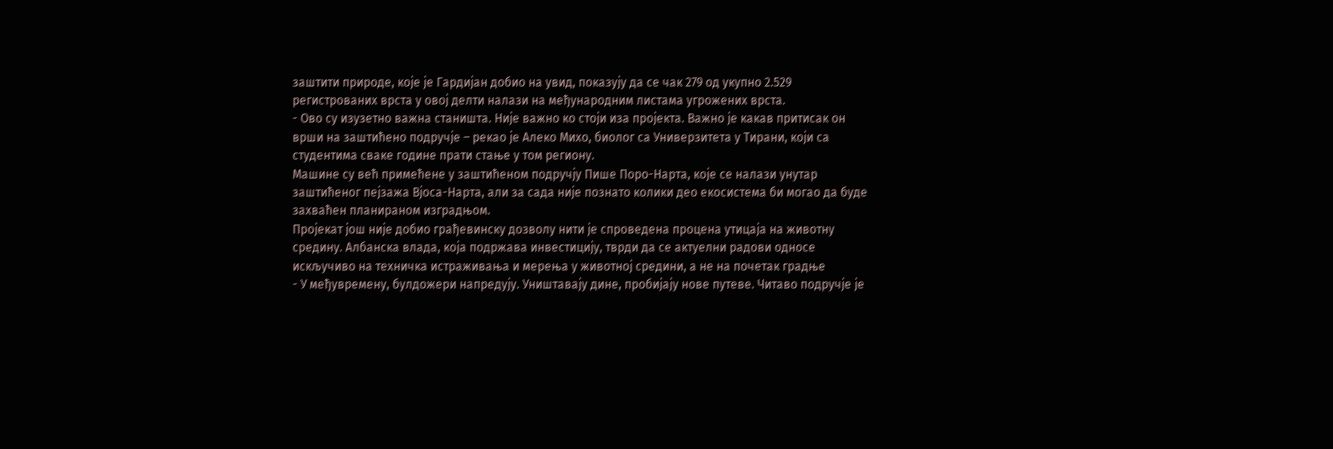заштити природе, које је Гардијан добио на увид, показују да се чак 279 од укупно 2.529 регистрованих врста у овој делти налази на међународним листама угрожених врста.
- Ово су изузетно важна станишта. Није важно ко стоји иза пројекта. Важно је какав притисак он врши на заштићено подручје – рекао је Алеко Михо, биолог са Универзитета у Тирани, који са студентима сваке године прати стање у том региону.
Машине су већ примећене у заштићеном подручју Пише Поро-Нарта, које се налази унутар заштићеног пејзажа Вјоса-Нарта, али за сада није познато колики део екосистема би могао да буде захваћен планираном изградњом.
Пројекат још није добио грађевинску дозволу нити је спроведена процена утицаја на животну средину. Албанска влада, која подржава инвестицију, тврди да се актуелни радови односе искључиво на техничка истраживања и мерења у животној средини, а не на почетак градње
- У међувремену, булдожери напредују. Уништавају дине, пробијају нове путеве. Читаво подручје је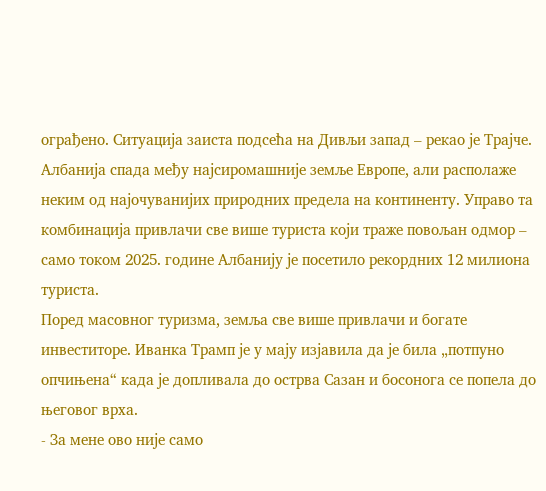ограђено. Ситуација заиста подсећа на Дивљи запад – рекао је Трајче.
Албанија спада међу најсиромашније земље Европе, али располаже неким од најочуванијих природних предела на континенту. Управо та комбинација привлачи све више туриста који траже повољан одмор – само током 2025. године Албанију је посетило рекордних 12 милиона туриста.
Поред масовног туризма, земља све више привлачи и богате инвеститоре. Иванка Трамп је у мају изјавила да је била „потпуно опчињена“ када је допливала до острва Сазан и босонога се попела до његовог врха.
- За мене ово није само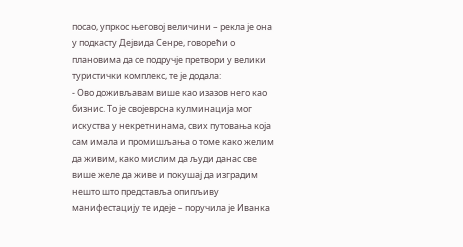посао, упркос његовој величини – рекла је она у подкасту Дејвида Сенре, говорећи о плановима да се подручје претвори у велики туристички комплекс, те је додала:
- Ово доживљавам више као изазов него као бизнис. То је својеврсна кулминација мог искуства у некретнинама, свих путовања која сам имала и промишљања о томе како желим да живим, како мислим да људи данас све више желе да живе и покушај да изградим нешто што представља опипљиву манифестацију те идеје – поручила је Иванка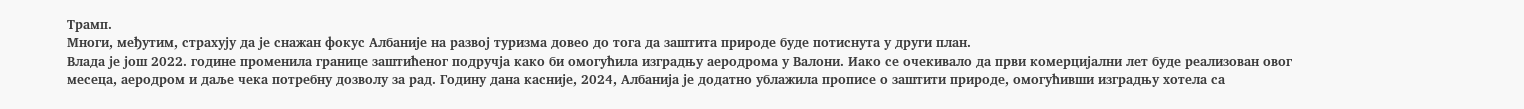Трамп.
Многи, међутим, страхују да је снажан фокус Албаније на развој туризма довео до тога да заштита природе буде потиснута у други план.
Влада је још 2022. године променила границе заштићеног подручја како би омогућила изградњу аеродрома у Валони. Иако се очекивало да први комерцијални лет буде реализован овог месеца, аеродром и даље чека потребну дозволу за рад. Годину дана касније, 2024, Албанија је додатно ублажила прописе о заштити природе, омогућивши изградњу хотела са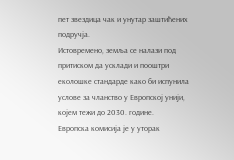пет звездица чак и унутар заштићених подручја.
Истовремено, земља се налази под притиском да усклади и пооштри еколошке стандарде како би испунила услове за чланство у Европској унији, којем тежи до 2030. године.
Европска комисија је у уторак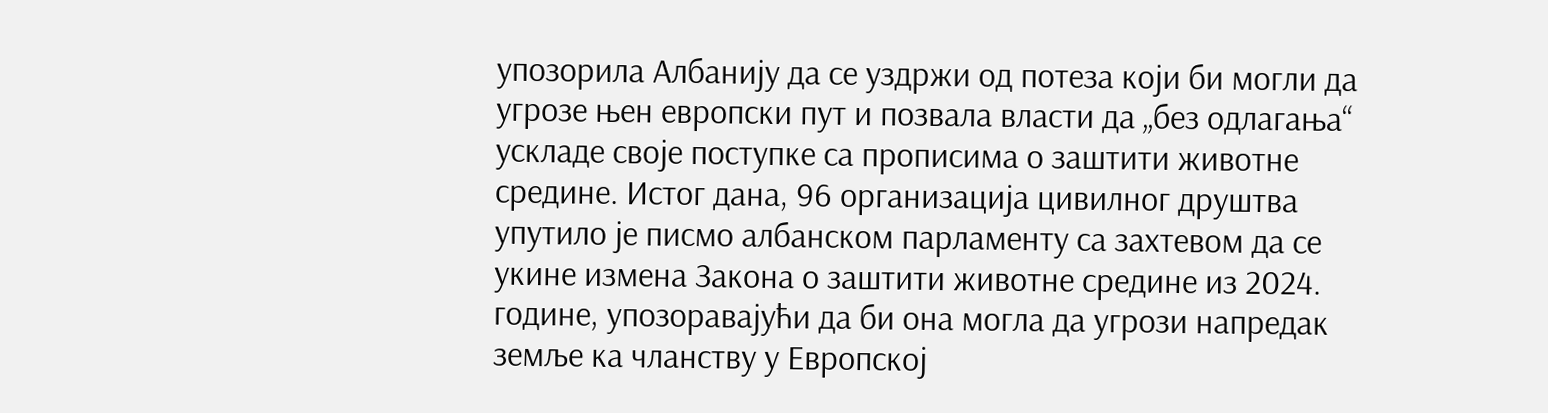упозорила Албанију да се уздржи од потеза који би могли да угрозе њен европски пут и позвала власти да „без одлагања“ ускладе своје поступке са прописима о заштити животне средине. Истог дана, 96 организација цивилног друштва упутило је писмо албанском парламенту са захтевом да се укине измена Закона о заштити животне средине из 2024. године, упозоравајући да би она могла да угрози напредак земље ка чланству у Европској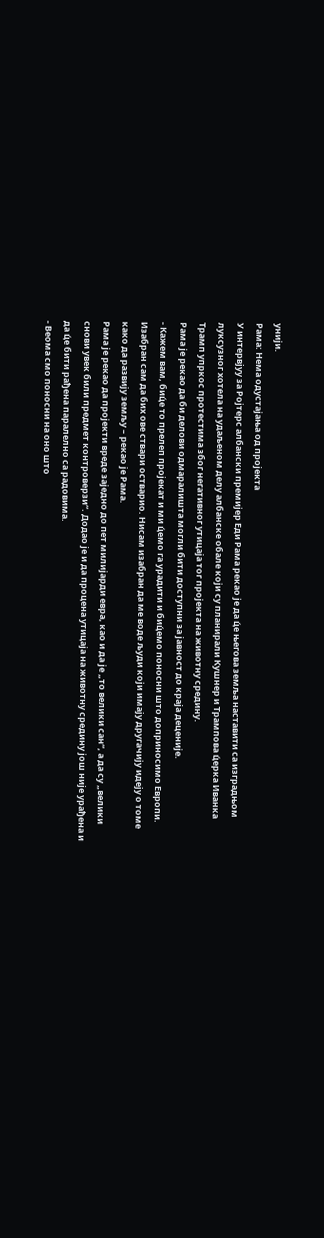унији.
Рама: Нема одустајања од пројекта
У интервјуу за Ројтерс албански премијер Еди Рама рекао је да ц́е његова земља наставити са изградњом луксузног хотела на удаљеном делу албанске обале који су планирали Кушнер и Трампова ц́ерка Иванка Трамп упркос протестима због негативног утицаја тог пројекта на животну средину.
Рама је рекао да би делови одмаралишта могли бити доступни за јавност до краја деценије.
- Кажем вам, биц́е то прелеп пројекат и ми ц́емо га урадити и биц́емо поносни што доприносимо Европи. Изабран сам да бих ове ствари остварио. Нисам изабран да ме воде људи који имају другачију идеју о томе како да развију земљу – рекао је Рама.
Рама је рекао да пројекти вреде заједно до пет милијарди евра, као и да је „то велики сан“, а да су „велики снови увек били предмет контроверзи“. Додао је и да процена утицаја на животну средину још није урађена и да ц́е бити рађена паралелно са радовима.
- Веома смо поносни на оно што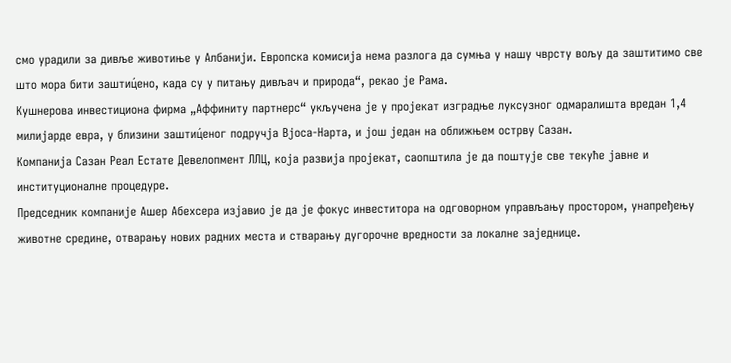смо урадили за дивље животиње у Албанији. Европска комисија нема разлога да сумња у нашу чврсту вољу да заштитимо све што мора бити заштиц́ено, када су у питању дивљач и природа“, рекао је Рама.
Кушнерова инвестициона фирма „Аффинитy партнерс“ укључена је у пројекат изградње луксузног одмаралишта вредан 1,4 милијарде евра, у близини заштиц́еног подручја Вјоса-Нарта, и још један на оближњем острву Сазан.
Компанија Сазан Реал Естате Девелопмент ЛЛЦ, која развија пројекат, саопштила је да поштује све текуће јавне и институционалне процедуре.
Председник компаније Ашер Абехсера изјавио је да је фокус инвеститора на одговорном управљању простором, унапређењу животне средине, отварању нових радних места и стварању дугорочне вредности за локалне заједнице.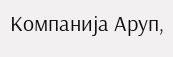Компанија Аруп,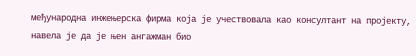међународна инжењерска фирма која је учествовала као консултант на пројекту, навела је да је њен ангажман био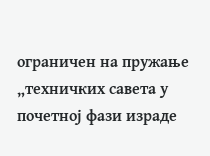ограничен на пружање „техничких савета у почетној фази израде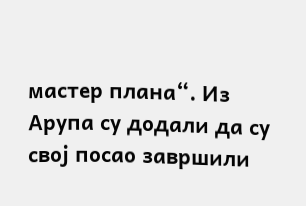мастер плана“. Из Арупа су додали да су свој посао завршили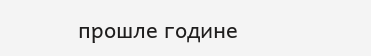прошле године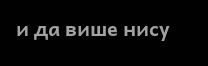и да више нису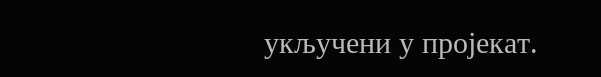укључени у пројекат.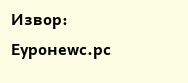Извор: Еуронеwс.рс